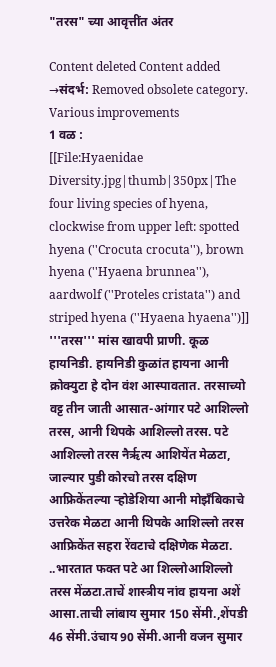"तरस" च्या आवृत्तींत अंतर

Content deleted Content added
→संदर्भ: Removed obsolete category.
Various improvements
1 वळ :
[[File:Hyaenidae Diversity.jpg|thumb|350px|The four living species of hyena, clockwise from upper left: spotted hyena (''Crocuta crocuta''), brown hyena (''Hyaena brunnea''), aardwolf (''Proteles cristata'') and striped hyena (''Hyaena hyaena'')]]
'''तरस''' मांस खावपी प्राणी. कूळ हायनिडी. हायनिडी कुळांत हायना आनी क्रोक्युटा हे दोन वंश आस्पावतात. तरसाच्यो वट्ट तीन जाती आसात-आंगार पटे आशिल्लो तरस, आनी थिपके आशिल्लो तरस. पटे आशिल्लो तरस नैर्ऋत्य आशियेंत मेळटा, जाल्यार पुडी कोरचो तरस दक्षिण आफ्रिकेंतल्या ऱ्होडेशिया आनी मोझँबिकाचे उत्तरेक मेळटा आनी थिपके आशिल्लो तरस आफ्रिकेंत सहरा रेंवटाचे दक्षिणेक मेळटा. ..भारतात फक्त पटे आ शिल्लोआशिल्लो तरस मेंळटा.ताचें शास्त्रीय नांव हायना अशें आसा.ताची लांबाय सुमार 150 सेंमी.,शेंपडी 46 सेंमी.उंचाय 90 सेंमी.आनी वजन सुमार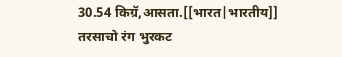30.54 किग्रॅ,आसता.[[भारत|भारतीय]] तरसाचो रंग भुरकट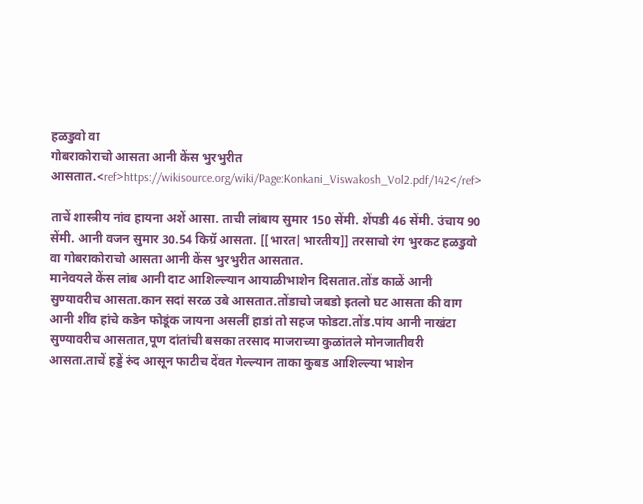हळडुवो वा
गोबराकोराचो आसता आनी केंस भुरभुरीत आसतात.<ref>https://wikisource.org/wiki/Page:Konkani_Viswakosh_Vol2.pdf/142</ref>

ताचें शास्त्रीय नांव हायना अशें आसा. ताची लांबाय सुमार 150 सेंमी. शेंपडी 46 सेंमी. उंचाय 90 सेंमी. आनी वजन सुमार 30.54 किग्रॅ आसता. [[भारत|भारतीय]] तरसाचो रंग भुरकट हळडुवो वा गोबराकोराचो आसता आनी केंस भुरभुरीत आसतात.
मानेवयले केंस लांब आनी दाट आशिल्ल्यान आयाळीभाशेन दिसतात.तोंड काळें आनी सुण्यावरीच आसता.कान सदां सरळ उबे आसतात.तोंडाचो जबडो इतलो घट आसता की वाग आनी शींव हांचे कडेन फोडूंक जायना असलीं हाडां तो सहज फोडटा.तोंड.पांय आनी नाखंटा सुण्यावरीच आसतात,पूण दांतांची बसका तरसाद माजराच्या कुळांतले मोनजातीवरी आसता.ताचें हड्डें रुंद आसून फाटीच देंवत गेल्ल्यान ताका कुबड आशिल्ल्या भाशेन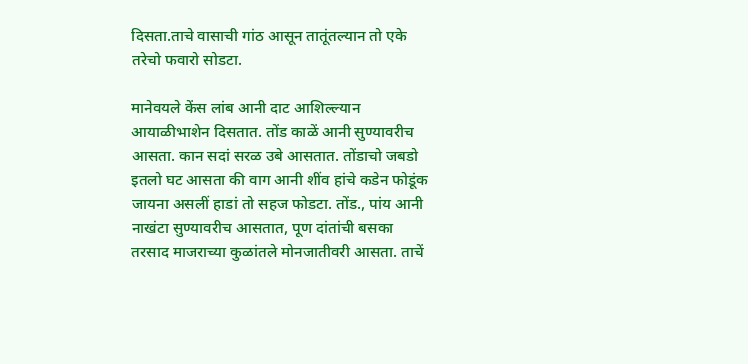दिसता.ताचे वासाची गांठ आसून तातूंतल्यान तो एके तरेचो फवारो सोडटा.

मानेवयले केंस लांब आनी दाट आशिल्ल्यान आयाळीभाशेन दिसतात. तोंड काळें आनी सुण्यावरीच आसता. कान सदां सरळ उबे आसतात. तोंडाचो जबडो इतलो घट आसता की वाग आनी शींव हांचे कडेन फोडूंक जायना असलीं हाडां तो सहज फोडटा. तोंड., पांय आनी नाखंटा सुण्यावरीच आसतात, पूण दांतांची बसका तरसाद माजराच्या कुळांतले मोनजातीवरी आसता. ताचें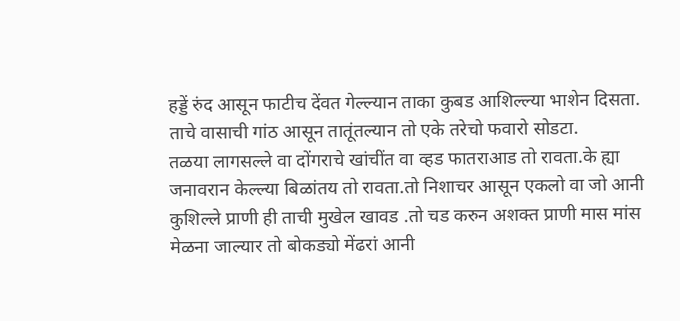हड्डें रुंद आसून फाटीच देंवत गेल्ल्यान ताका कुबड आशिल्ल्या भाशेन दिसता. ताचे वासाची गांठ आसून तातूंतल्यान तो एके तरेचो फवारो सोडटा.
तळया लागसल्ले वा दोंगराचे खांचींत वा व्हड फातराआड तो रावता.के ह्या जनावरान केल्ल्या बिळांतय तो रावता.तो निशाचर आसून एकलो वा जो आनी कुशिल्ले प्राणी ही ताची मुखेल खावड .तो चड करुन अशक्त प्राणी मास मांस मेळना जाल्यार तो बोकड्यो मेंढरां आनी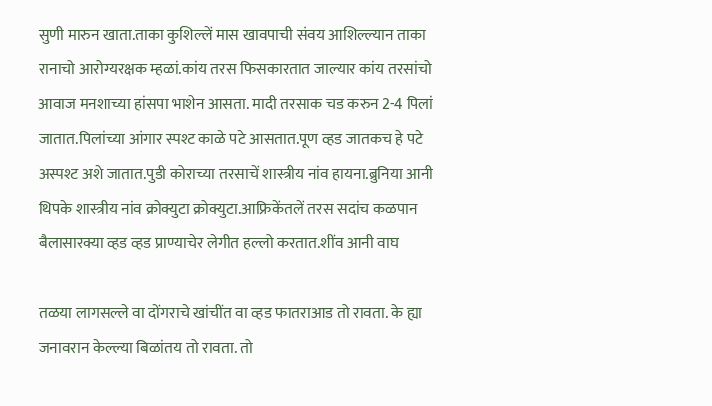सुणी मारुन खाता.ताका कुशिल्लें मास खावपाची संवय आशिल्ल्यान ताका रानाचो आरोग्यरक्षक म्हळां.कांय तरस फिसकारतात जाल्यार कांय तरसांचो आवाज मनशाच्या हांसपा भाशेन आसता. मादी तरसाक चड करुन 2-4 पिलां जातात.पिलांच्या आंगार स्पश्ट काळे पटे आसतात.पूण व्हड जातकच हे पटे अस्पश्ट अशे जातात.पुडी कोराच्या तरसाचें शास्त्रीय नांव हायना.ब्रुनिया आनी थिपके शास्त्रीय नांव क्रोक्युटा क्रोक्युटा.आफ्रिकेंतलें तरस सदांच कळपान बैलासारक्या व्हड व्हड प्राण्याचेर लेगीत हल्लो करतात.शींव आनी वाघ

तळया लागसल्ले वा दोंगराचे खांचींत वा व्हड फातराआड तो रावता. के ह्या जनावरान केल्ल्या बिळांतय तो रावता. तो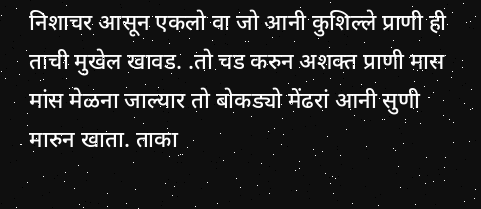निशाचर आसून एकलो वा जो आनी कुशिल्ले प्राणी ही ताची मुखेल खावड. .तो चड करुन अशक्त प्राणी मास मांस मेळना जाल्यार तो बोकड्यो मेंढरां आनी सुणी मारुन खाता. ताका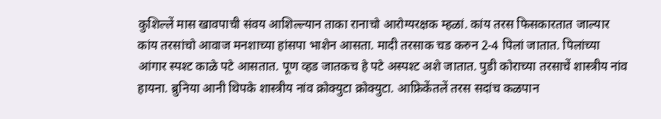कुशिल्लें मास खावपाची संवय आशिल्ल्यान ताका रानाचो आरोग्यरक्षक म्हळां. कांय तरस फिसकारतात जाल्यार कांय तरसांचो आवाज मनशाच्या हांसपा भाशेन आसता. मादी तरसाक चड करुन 2-4 पिलां जातात. पिलांच्या आंगार स्पश्ट काळे पटे आसतात. पूण व्हड जातकच हे पटे अस्पश्ट अशे जातात. पुडी कोराच्या तरसाचें शास्त्रीय नांव हायना. ब्रुनिया आनी थिपके शास्त्रीय नांव क्रोक्युटा क्रोक्युटा. आफ्रिकेंतलें तरस सदांच कळपान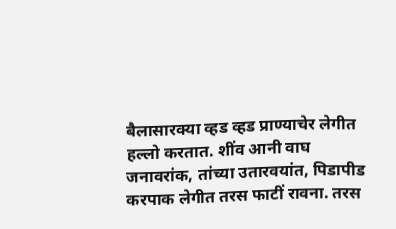बैलासारक्या व्हड व्हड प्राण्याचेर लेगीत हल्लो करतात. शींव आनी वाघ जनावरांक, तांच्या उतारवयांत, पिडापीड करपाक लेगीत तरस फाटीं रावना. तरस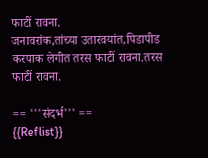फाटीं रावना.
जनावरांक,तांच्या उतारवयांत,पिडापीड करपाक लेगीत तरस फाटीं रावना.तरस फाटीं रावना.

== '''संदर्भ''' ==
{{Reflist}}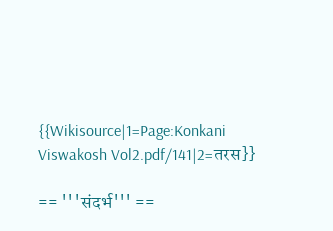{{Wikisource|1=Page:Konkani Viswakosh Vol2.pdf/141|2=तरस}}

== '''संदर्भ''' ==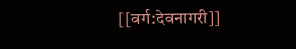[[वर्ग:देवनागरी]]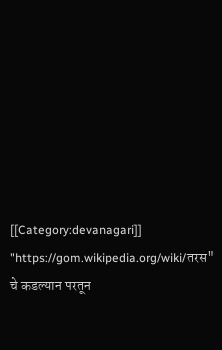[[Category:devanagari]]
"https://gom.wikipedia.org/wiki/तरस" चे कडल्यान परतून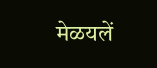मेळयलें